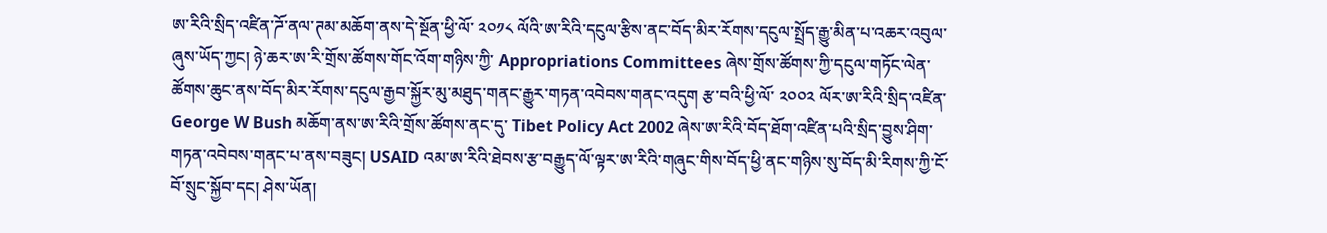ཨ་རིའི་སྲིད་འཛིན་ཌོ་ནལ་ཊམ་མཆོག་ནས་དེ་སྔོན་ཕྱི་ལོ་ ༢༠༡༨ ལོའི་ཨ་རིའི་དངུལ་རྩིས་ནང་བོད་མིར་རོགས་དངུལ་སྤྲོད་རྒྱུ་མིན་པ་འཆར་འབུལ་ཞུས་ཡོད་ཀྱང། ཉེ་ཆར་ཨ་རི་གྲོས་ཚོགས་གོང་འོག་གཉིས་ཀྱི་ Appropriations Committees ཞེས་གྲོས་ཚོགས་ཀྱི་དངུལ་གཏོང་ལེན་ཚོགས་ཆུང་ནས་བོད་མིར་རོགས་དངུལ་རྒྱབ་སྐྱོར་མུ་མཐུད་གནང་རྒྱུར་གཏན་འབེབས་གནང་འདུག རྩ་བའི་ཕྱི་ལོ་ ༢༠༠༢ ལོར་ཨ་རིའི་སྲིད་འཛིན་ George W Bush མཆོག་ནས་ཨ་རིའི་གྲོས་ཚོགས་ནང་དུ་ Tibet Policy Act 2002 ཞེས་ཨ་རིའི་བོད་ཐོག་འཛིན་པའི་སྲིད་བྱུས་ཤིག་གཏན་འབེབས་གནང་པ་ནས་བཟུང། USAID འམ་ཨ་རིའི་ཐེབས་རྩ་བརྒྱུད་ལོ་ལྟར་ཨ་རིའི་གཞུང་གིས་བོད་ཕྱི་ནང་གཉིས་སུ་བོད་མི་རིགས་ཀྱི་ངོ་བོ་སྲུང་སྐྱོབ་དང། ཤེས་ཡོན།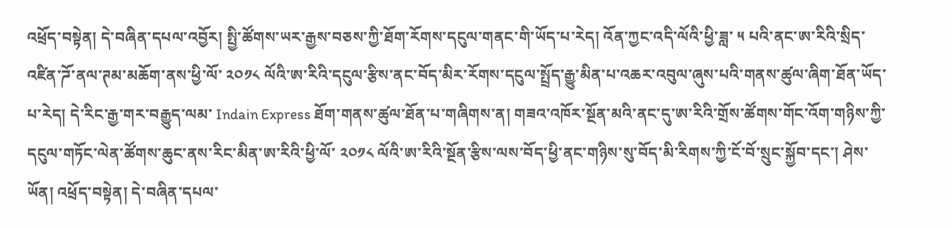འཕྲོད་བསྟེན། དེ་བཞིན་དཔལ་འབྱོར། སྤྱི་ཚོགས་ཡར་རྒྱས་བཅས་ཀྱི་ཐོག་རོགས་དངུལ་གནང་གི་ཡོད་པ་རེད། འོན་ཀྱང་འདི་ལོའི་ཕྱི་ཟླ་ ༥ པའི་ནང་ཨ་རིའི་སྲིད་འཛིན་ཌོ་ནལ་ཊམ་མཆོག་ནས་ཕྱི་ལོ་ ༢༠༡༨ ལོའི་ཨ་རིའི་དངུལ་རྩིས་ནང་བོད་མིར་རོགས་དངུལ་སྤྲོད་རྒྱུ་མིན་པ་འཆར་འབུལ་ཞུས་པའི་གནས་ཚུལ་ཞིག་ཐོན་ཡོད་པ་རེད། དེ་རིང་རྒྱ་གར་བརྒྱུད་ལམ་ Indain Express ཐོག་གནས་ཚུལ་ཐོན་པ་གཞིགས་ན། གཟའ་འཁོར་སྔོན་མའི་ནང་དུ་ཨ་རིའི་གྲོས་ཚོགས་གོང་འོག་གཉིས་ཀྱི་དངུལ་གཏོང་ལེན་ཚོགས་ཆུང་ནས་རིང་མིན་ཨ་རིའི་ཕྱི་ལོ་ ༢༠༡༨ ལོའི་ཨ་རིའི་སྔོན་རྩིས་ལས་བོད་ཕྱི་ནང་གཉིས་སུ་བོད་མི་རིགས་ཀྱི་ངོ་བོ་སྲུང་སྐྱོབ་དང་། ཤེས་ཡོན། འཕྲོད་བསྟེན། དེ་བཞིན་དཔལ་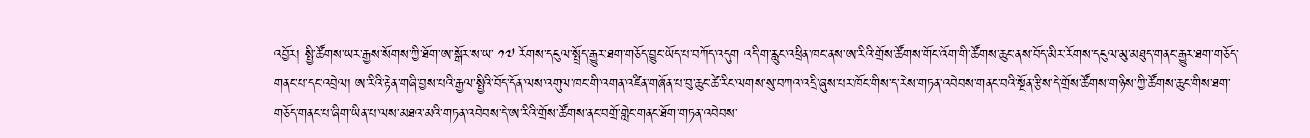འབྱོར། སྤྱི་ཚོགས་ཡར་རྒྱས་སོགས་ཀྱི་ཐོག་ཨ་སྒོར་ས་ཡ་ ༡༧ རོགས་དངུལ་སྤྲོད་རྒྱུར་ཐག་གཅོད་བྱུང་ཡོད་པ་བཀོད་འདུག འདི་ག་རླུང་འཕྲིན་ཁང་ནས་ཨ་རིའི་གྲོས་ཚོགས་གོང་འོག་གི་ཚོགས་ཆུང་ནས་བོད་མིར་རོགས་དངུལ་མུ་མཐུད་གནང་རྒྱུར་ཐག་གཅོད་གནང་པ་དང་འབྲེལ། ཨ་རིའི་རྟེན་གཞི་བྱས་པའི་རྒྱལ་སྤྱིའི་བོད་དོན་ལས་འགུལ་ཁང་གི་འགན་འཛིན་གཞོན་པ་བུ་ཆུང་ཚེ་རིང་ལགས་སུ་བཀའ་འདྲི་ཞུས་པར་ཁོང་གིས་ད་རེས་གཏན་འབེབས་གནང་བའི་སྔོན་རྩིས་དེ་གྲོས་ཚོགས་གཉིས་ཀྱི་ཚོགས་ཆུང་གིས་ཐག་གཅོད་གནང་པ་ཞིག་ཡིན་པ་ལས་མཐའ་མའི་གཏན་འབེབས་དེ་ཨ་རིའི་གྲོས་ཚོགས་ནང་བགྲོ་གླེང་གནང་ཐོག་གཏན་འབེབས་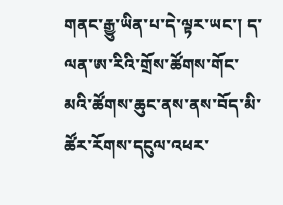གནང་རྒྱུ་ཡིན་པ་དེ་ལྟར་ཡང་། ད་ལན་ཨ་རིའི་གྲོས་ཚོགས་གོང་མའི་ཚོགས་ཆུང་ནས་ནས་བོད་མི་ཚོར་རོགས་དངུལ་འཕར་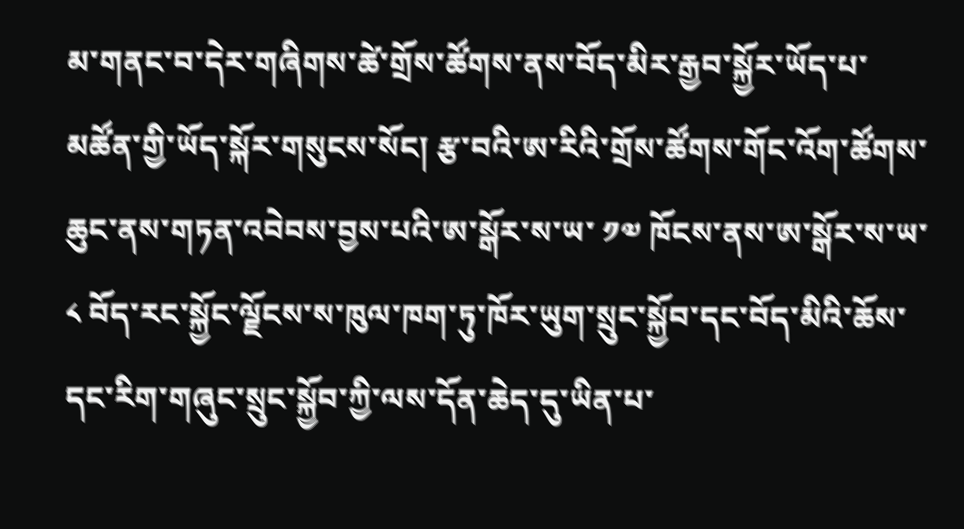མ་གནང་བ་དེར་གཞིགས་ཚེ་གྲོས་ཚོགས་ནས་བོད་མིར་རྒྱབ་སྐྱོར་ཡོད་པ་མཚོན་གྱི་ཡོད་སྐོར་གསུངས་སོང། རྩ་བའི་ཨ་རིའི་གྲོས་ཚོགས་གོང་འོག་ཚོགས་ཆུང་ནས་གཏན་འབེབས་བྱས་པའི་ཨ་སྒོར་ས་ཡ་ ༡༧ ཁོངས་ནས་ཨ་སྒོར་ས་ཡ་ ༨ བོད་རང་སྐྱོང་ལྗོངས་ས་ཁུལ་ཁག་ཏུ་ཁོར་ཡུག་སྲུང་སྐྱོབ་དང་བོད་མིའི་ཆོས་དང་རིག་གཞུང་སྲུང་སྐྱོབ་ཀྱི་ལས་དོན་ཆེད་དུ་ཡིན་པ་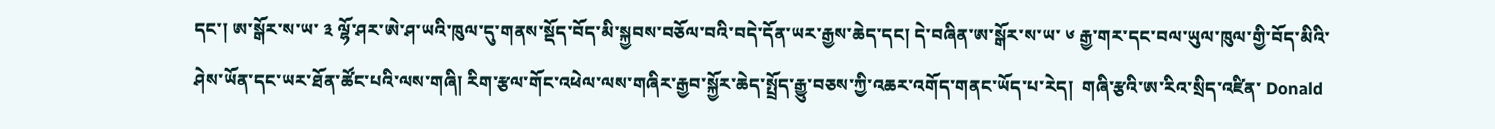དང་། ཨ་སྒོར་ས་ཡ་ ༣ ལྷོ་ཤར་ཨེ་ཤ་ཡའི་ཁུལ་དུ་གནས་སྡོད་བོད་མི་སྐྱབས་བཅོལ་བའི་བདེ་དོན་ཡར་རྒྱས་ཆེད་དང། དེ་བཞིན་ཨ་སྒོར་ས་ཡ་ ༦ རྒྱ་གར་དང་བལ་ཡུལ་ཁུལ་གྱི་བོད་མིའི་ཤེས་ཡོན་དང་ཡར་ཐོན་ཚོང་པའི་ལས་གཞི། རིག་རྩལ་གོང་འཕེལ་ལས་གཞིར་རྒྱབ་སྐྱོར་ཆེད་སྤྲོད་རྒྱུ་བཅས་ཀྱི་འཆར་འགོད་གནང་ཡོད་པ་རེད།  གཞི་རྩའི་ཨ་རིའ་སྲིད་འཛིན་ Donald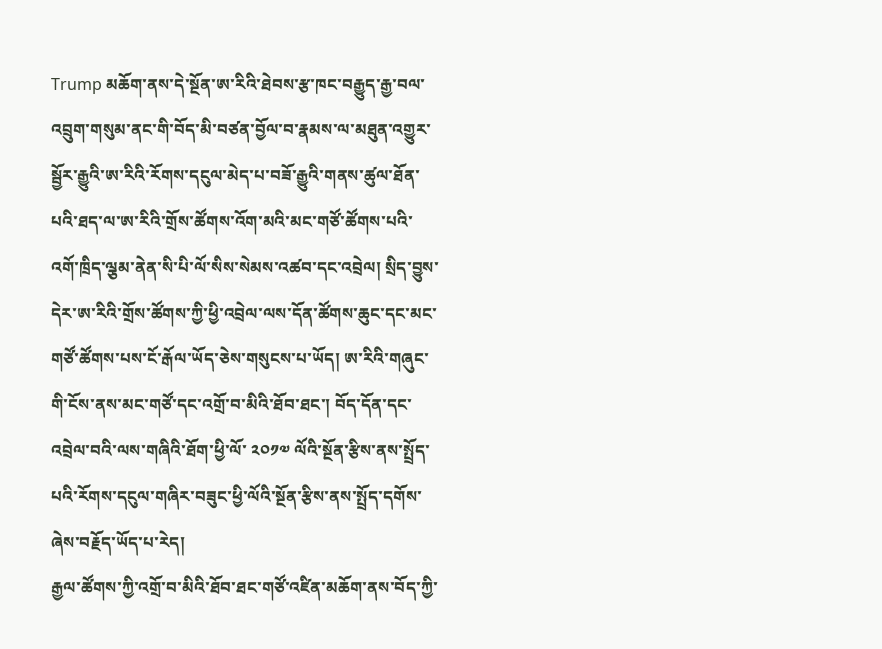Trump མཆོག་ནས་དེ་སྔོན་ཨ་རིའི་ཐེབས་རྩ་ཁང་བརྒྱུད་རྒྱ་བལ་འབྲུག་གསུམ་ནང་གི་བོད་མི་བཙན་བྱོལ་བ་རྣམས་ལ་མཐུན་འགྱུར་སྦྱོར་རྒྱུའི་ཨ་རིའི་རོགས་དངུལ་མེད་པ་བཟོ་རྒྱུའི་གནས་ཚུལ་ཐོན་པའི་ཐད་ལ་ཨ་རིའི་གྲོས་ཚོགས་འོག་མའི་མང་གཙོ་ཚོགས་པའི་འགོ་ཁྲིད་ལྕམ་ནེན་སི་པི་ལོ་སིས་སེམས་འཚབ་དང་འབྲེལ། སྲིད་བྱུས་དེར་ཨ་རིའི་གྲོས་ཚོགས་ཀྱི་ཕྱི་འབྲེལ་ལས་དོན་ཚོགས་ཆུང་དང་མང་གཙོ་ཚོགས་པས་ངོ་རྒོལ་ཡོད་ཅེས་གསུངས་པ་ཡོད། ཨ་རིའི་གཞུང་གི་ངོས་ནས་མང་གཙོ་དང་འགྲོ་བ་མིའི་ཐོབ་ཐང་། བོད་དོན་དང་འབྲེལ་བའི་ལས་གཞིའི་ཐོག་ཕྱི་ལོ་ ༢༠༡༧ ལོའི་སྔོན་རྩིས་ནས་སྤྲོད་པའི་རོགས་དངུལ་གཞིར་བཟུང་ཕྱི་ལོའི་སྔོན་རྩིས་ནས་སྤྲོད་དགོས་ཞེས་བརྗོད་ཡོད་པ་རེད།
རྒྱལ་ཚོགས་ཀྱི་འགྲོ་བ་མིའི་ཐོབ་ཐང་གཙོ་འཛིན་མཆོག་ནས་བོད་ཀྱི་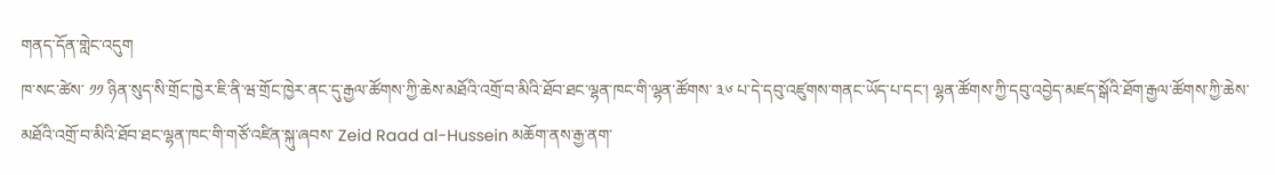གནད་དོན་གླེང་འདུག
ཁ་སང་ཚེས་ ༡༡ ཉིན་སུད་སི་གྲོང་ཁྱེར་ཇི་ནི་ཝ་གྲོང་ཁྱེར་ནང་དུ་རྒྱལ་ཚོགས་ཀྱི་ཆེས་མཐོའི་འགྲོ་བ་མིའི་ཐོབ་ཐང་ལྷན་ཁང་གི་ལྷན་ཚོགས་ ༣༦ པ་དེ་དབུ་འཛུགས་གནང་ཡོད་པ་དང་། ལྷན་ཚོགས་ཀྱི་དབུ་འབྱེད་མཛད་སྒོའི་ཐོག་རྒྱལ་ཚོགས་ཀྱི་ཆེས་མཐོའི་འགྲོ་བ་མིའི་ཐོབ་ཐང་ལྷན་ཁང་གི་གཙོ་འཛིན་སྐུ་ཞབས་ Zeid Raad al-Hussein མཆོག་ནས་རྒྱ་ནག་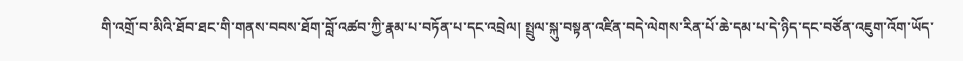གི་འགྲོ་བ་མིའི་ཐོབ་ཐང་གི་གནས་བབས་ཐོག་བློ་འཚབ་ཀྱི་རྣམ་པ་བཏོན་པ་དང་འབྲེལ། སྤྲུལ་སྐུ་བསྟན་འཛིན་བདེ་ལེགས་རིན་པོ་ཆེ་དམ་པ་དེ་ཉིད་དང་བཙོན་འཇུག་འོག་ཡོད་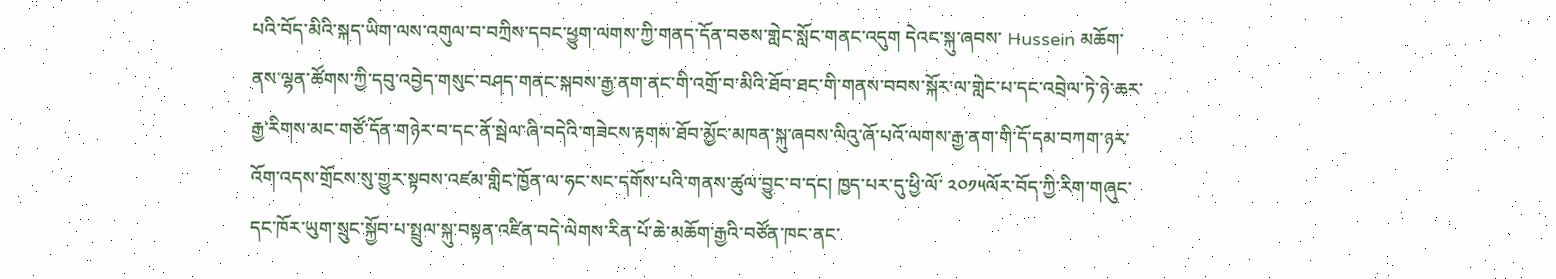པའི་བོད་མིའི་སྐད་ཡིག་ལས་འགུལ་བ་བཀྲིས་དབང་ཕྱུག་ལགས་ཀྱི་གནད་དོན་བཅས་གླེང་སློང་གནང་འདུག དེའང་སྐུ་ཞབས་ Hussein མཆོག་ནས་ལྷན་ཚོགས་ཀྱི་དབུ་འབྱེད་གསུང་བཤད་གནང་སྐབས་རྒྱ་ནག་ནང་གི་འགྲོ་བ་མིའི་ཐོབ་ཐང་གི་གནས་བབས་སྐོར་ལ་གླེང་པ་དང་འབྲེལ་ཏེ་ཉེ་ཆར་རྒྱ་རིགས་མང་གཙོ་དོན་གཉེར་བ་དང་ནོ་སྦེལ་ཞི་བདེའི་གཟེངས་རྟགས་ཐོབ་མྱོང་མཁན་སྐུ་ཞབས་ལིའུ་ཞོ་པའོ་ལགས་རྒྱ་ནག་གི་དོ་དམ་བཀག་ཉར་འོག་འདས་གྲོངས་སུ་གྱུར་སྟབས་འཛམ་གླིང་ཁྱོན་ལ་ཧང་སང་དགོས་པའི་གནས་ཚུལ་བྱུང་བ་དང། ཁྱད་པར་དུ་ཕྱི་ལོ་ ༢༠༡༥ལོར་བོད་ཀྱི་རིག་གཞུང་དང་ཁོར་ཡུག་སྲུང་སྐྱོབ་པ་སྤྲུལ་སྐུ་བསྟན་འཛིན་བདེ་ལེགས་རིན་པོ་ཆེ་མཆོག་རྒྱའི་བཙོན་ཁང་ནང་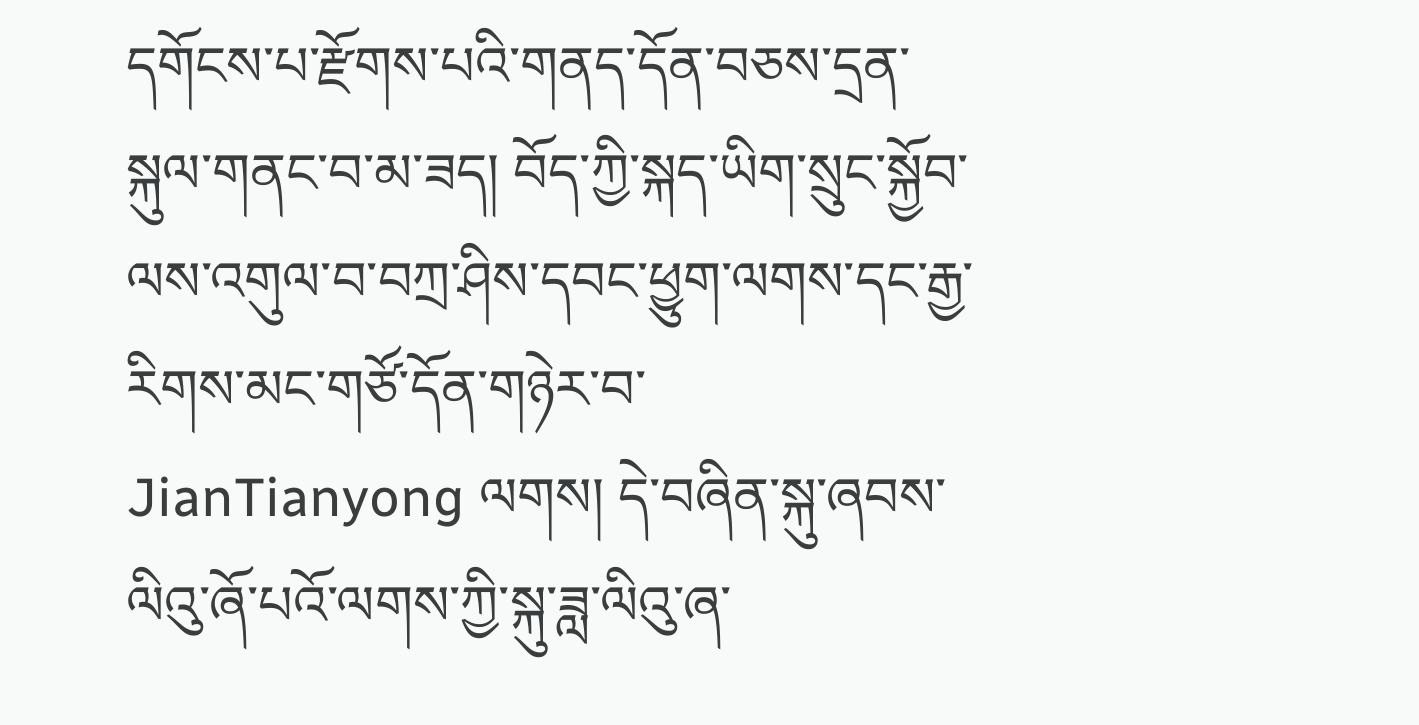དགོངས་པ་རྫོགས་པའི་གནད་དོན་བཅས་དྲན་སྐུལ་གནང་བ་མ་ཟད། བོད་ཀྱི་སྐད་ཡིག་སྲུང་སྐྱོབ་ལས་འགུལ་བ་བཀྲ་ཤིས་དབང་ཕྱུག་ལགས་དང་རྒྱ་རིགས་མང་གཙོ་དོན་གཉེར་བ་ JianTianyong ལགས། དེ་བཞིན་སྐུ་ཞབས་ལིའུ་ཞོ་པའོ་ལགས་ཀྱི་སྐུ་ཟླ་ལིའུ་ཞ་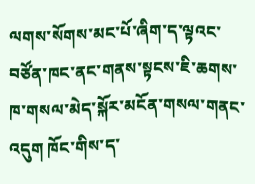ལགས་སོགས་མང་པོ་ཞིག་ད་ལྟའང་བཙོན་ཁང་ནང་གནས་སྟངས་ཇི་ཆགས་ཁ་གསལ་མེད་སྐོར་མངོན་གསལ་གནང་འདུག ཁོང་གིས་ད་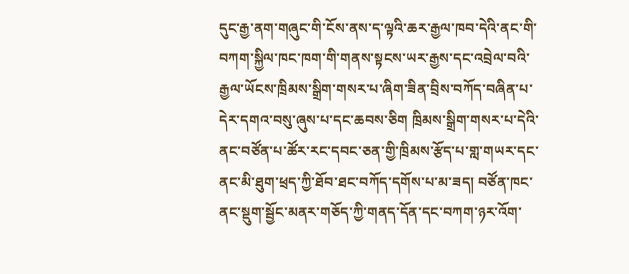དུང་རྒྱ་ནག་གཞུང་གི་ངོས་ནས་ད་ལྟའི་ཆར་རྒྱལ་ཁབ་དེའི་ནང་གི་བཀག་སྐྱིལ་ཁང་ཁག་གི་གནས་སྟངས་ཡར་རྒྱས་དང་འབྲེལ་བའི་རྒྱལ་ཡོངས་ཁྲིམས་སྒྲིག་གསར་པ་ཞིག་ཟིན་བྲིས་བཀོད་བཞིན་པ་དེར་དགའ་བསུ་ཞུས་པ་དང་ཆབས་ཅིག ཁྲིམས་སྒྲིག་གསར་པ་དེའི་ནང་བཙོན་པ་ཚོར་རང་དབང་ཅན་གྱི་ཁྲིམས་རྩོད་པ་གླ་གཡར་དང་ནང་མི་ཐུག་ཕྲད་ཀྱི་ཐོབ་ཐང་བཀོད་དགོས་པ་མ་ཟད། བཙོན་ཁང་ནང་སྡུག་སྦྱོང་མནར་གཅོད་ཀྱི་གནད་དོན་དང་བཀག་ཉར་འོག་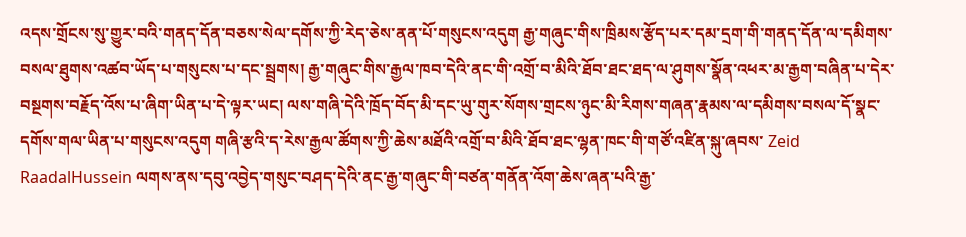འདས་གྲོངས་སུ་གྱུར་བའི་གནད་དོན་བཅས་སེལ་དགོས་ཀྱི་རེད་ཅེས་ནན་པོ་གསུངས་འདུག རྒྱ་གཞུང་གིས་ཁྲིམས་རྩོད་པར་དམ་དྲག་གི་གནད་དོན་ལ་དམིགས་བསལ་ཐུགས་འཚབ་ཡོད་པ་གསུངས་པ་དང་སྦྲགས། རྒྱ་གཞུང་གིས་རྒྱལ་ཁབ་དེའི་ནང་གི་འགྲོ་བ་མིའི་ཐོབ་ཐང་ཐད་ལ་ཤུགས་སྣོན་འཕར་མ་རྒྱག་བཞིན་པ་དེར་བསྔགས་བརྗོད་འོས་པ་ཞིག་ཡིན་པ་དེ་ལྟར་ཡང། ལས་གཞི་དེའི་ཁྲོད་བོད་མི་དང་ཡུ་གུར་སོགས་གྲངས་ཉུང་མི་རིགས་གཞན་རྣམས་ལ་དམིགས་བསལ་དོ་སྣང་དགོས་གལ་ཡིན་པ་གསུངས་འདུག གཞི་རྩའི་ད་རེས་རྒྱལ་ཚོགས་ཀྱི་ཆེས་མཐོའི་འགྲོ་བ་མིའི་ཐོབ་ཐང་ལྷན་ཁང་གི་གཙོ་འཛིན་སྐུ་ཞབས་ Zeid RaadalHussein ལགས་ནས་དབུ་འབྱེད་གསུང་བཤད་དེའི་ནང་རྒྱ་གཞུང་གི་བཙན་གནོན་འོག་ཆེས་ཞན་པའི་རྒྱ་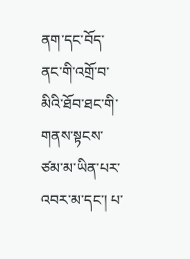ནག་དང་བོད་ནང་གི་འགྲོ་བ་མིའི་ཐོབ་ཐང་གི་གནས་སྟངས་ཙམ་མ་ཡིན་པར་འབར་མ་དང་། པ་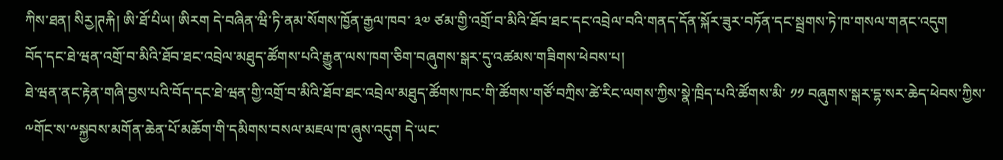ཀིས་ཐན། སིརྱ།ཊརྐི། ཨི་ཐོ་པིཡ། ཨིརག དེ་བཞིན་ཝི་ཏི་ནམ་སོགས་ཁྱོན་རྒྱལ་ཁབ་ ༣༧ ཙམ་གྱི་འགྲོ་བ་མིའི་ཐོབ་ཐང་དང་འབྲེལ་བའི་གནད་དོན་སྐོར་ཟུར་བཏོན་དང་སྦྲགས་ཏེ་ཁ་གསལ་གནང་འདུག
བོད་དང་ཐེ་ཝན་འགྲོ་བ་མིའི་ཐོབ་ཐང་འབྲེལ་མཐུད་ཚོགས་པའི་རྒྱུན་ལས་ཁག་ཅིག་བཞུགས་སྒར་དུ་འཚམས་གཟིགས་ཕེབས་པ།
ཐེ་ཝན་ནང་རྟེན་གཞི་བྱས་པའི་བོད་དང་ཐེ་ཝན་གྱི་འགྲོ་བ་མིའི་ཐོབ་ཐང་འབྲེལ་མཐུད་ཚོགས་ཁང་གི་ཚོགས་གཙོ་བཀྲིས་ཚེ་རིང་ལགས་ཀྱིས་སྣེ་ཁྲིད་པའི་ཚོགས་མི་ ༡༡ བཞུགས་སྒར་དྷ་སར་ཆེད་ཕེབས་ཀྱིས་༸གོང་ས་༸སྐྱབས་མགོན་ཆེན་པོ་མཆོག་གི་དམིགས་བསལ་མཇལ་ཁ་ཞུས་འདུག དེ་ཡང་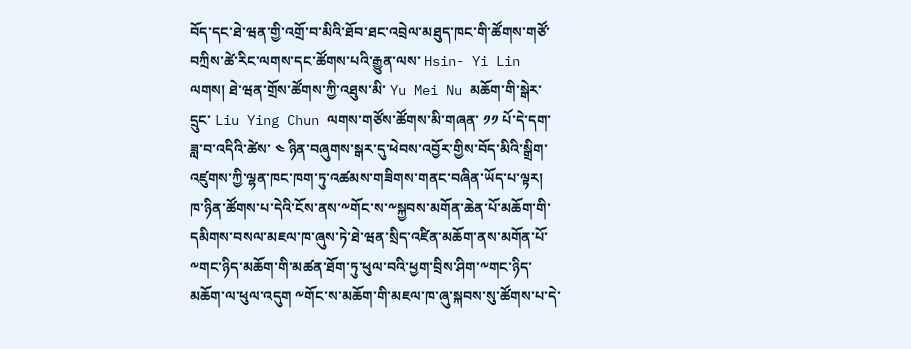བོད་དང་ཐེ་ཝན་གྱི་འགྲོ་བ་མིའི་ཐོབ་ཐང་འབྲེལ་མཐུད་ཁང་གི་ཚོགས་གཙོ་བཀྲིས་ཚེ་རིང་ལགས་དང་ཚོགས་པའི་རྒྱུན་ལས་ Hsin- Yi Lin ལགས། ཐེ་ཝན་གྲོས་ཚོགས་ཀྱི་འཐུས་མི་ Yu Mei Nu མཆོག་གི་སྒེར་དྲུང་ Liu Ying Chun ལགས་གཙོས་ཚོགས་མི་གཞན་ ༡༡ པོ་དེ་དག་ཟླ་བ་འདིའི་ཚེས་ ༤ ཉིན་བཞུགས་སྒར་དུ་ཕེབས་འབྱོར་གྱིས་བོད་མིའི་སྒྲིག་འཛུགས་ཀྱི་ལྷན་ཁང་ཁག་ཏུ་འཚམས་གཟིགས་གནང་བཞིན་ཡོད་པ་ལྟར། ཁ་ཉིན་ཚོགས་པ་དེའི་ངོས་ནས་༸གོང་ས་༸སྐྱབས་མགོན་ཆེན་པོ་མཆོག་གི་དམིགས་བསལ་མཇལ་ཁ་ཞུས་ཏེ་ཐེ་ཝན་སྲིད་འཛིན་མཆོག་ནས་མགོན་པོ་༸གང་ཉིད་མཆོག་གི་མཚན་ཐོག་ཏུ་ཕུལ་བའི་ཕྱག་བྲིས་ཤིག་༸གང་ཉིད་མཆོག་ལ་ཕུལ་འདུག ༸གོང་ས་མཆོག་གི་མཇལ་ཁ་ཞུ་སྐབས་སུ་ཚོགས་པ་དེ་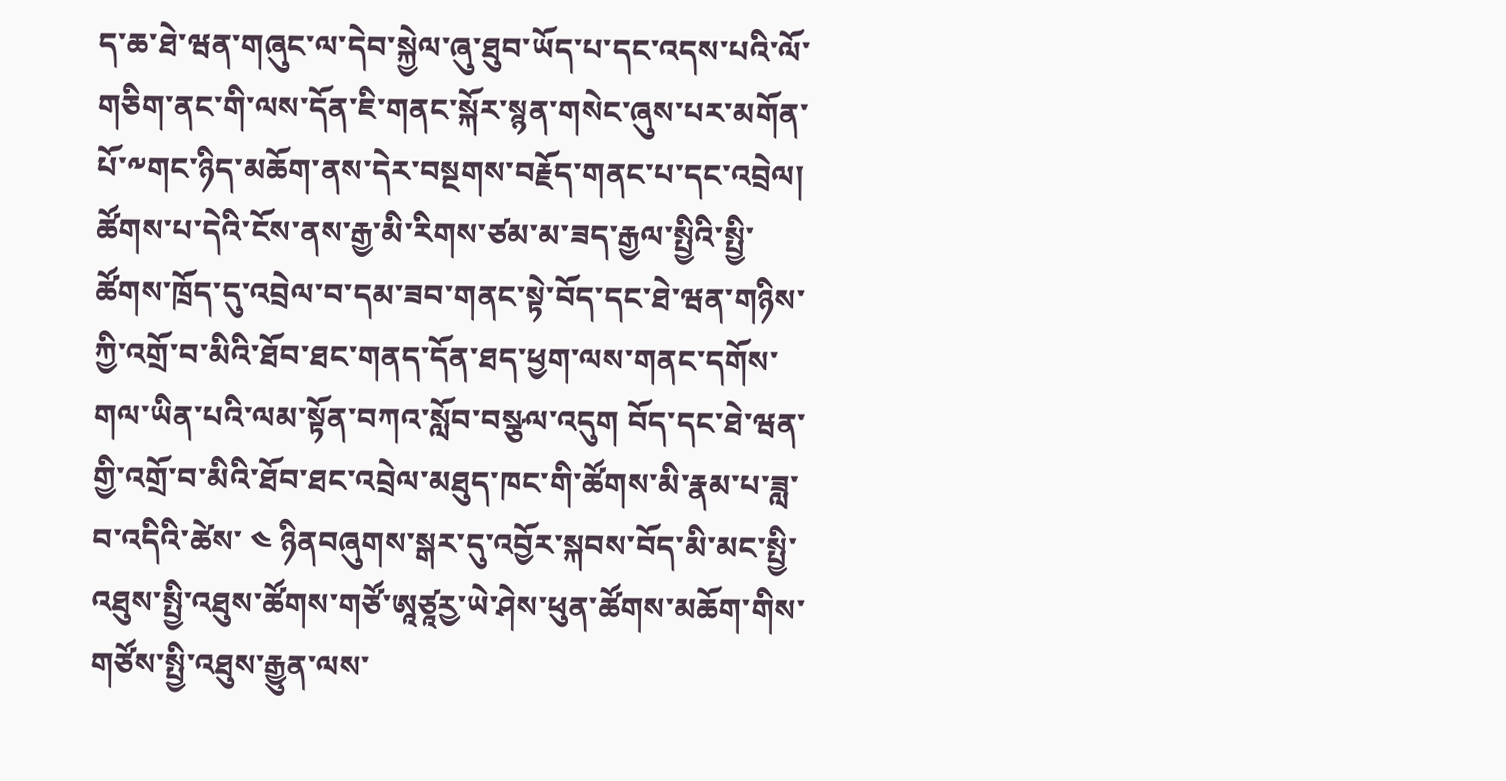ད་ཆ་ཐེ་ཝན་གཞུང་ལ་དེབ་སྐྱེལ་ཞུ་ཐུབ་ཡོད་པ་དང་འདས་པའི་ལོ་གཅིག་ནང་གི་ལས་དོན་ཇི་གནང་སྐོར་སྙན་གསེང་ཞུས་པར་མགོན་པོ་༸གང་ཉིད་མཆོག་ནས་དེར་བསྔགས་བརྗོད་གནང་པ་དང་འབྲེལ། ཚོགས་པ་དེའི་ངོས་ནས་རྒྱ་མི་རིགས་ཙམ་མ་ཟད་རྒྱལ་སྤྱིའི་སྤྱི་ཚོགས་ཁྲོད་དུ་འབྲེལ་བ་དམ་ཟབ་གནང་སྟེ་བོད་དང་ཐེ་ཝན་གཉིས་ཀྱི་འགྲོ་བ་མིའི་ཐོབ་ཐང་གནད་དོན་ཐད་ཕྱག་ལས་གནང་དགོས་གལ་ཡིན་པའི་ལམ་སྟོན་བཀའ་སློབ་བསྩལ་འདུག བོད་དང་ཐེ་ཝན་གྱི་འགྲོ་བ་མིའི་ཐོབ་ཐང་འབྲེལ་མཐུད་ཁང་གི་ཚོགས་མི་རྣམ་པ་ཟླ་བ་འདིའི་ཚེས་ ༤ ཉིནབཞུགས་སྒར་དུ་འབྱོར་སྐབས་བོད་མི་མང་སྤྱི་འཐུས་སྤྱི་འཐུས་ཚོགས་གཙོ་ཨཱཙཱརྱ་ཡེ་ཤེས་ཕུན་ཚོགས་མཆོག་གིས་གཙོས་སྤྱི་འཐུས་རྒྱུན་ལས་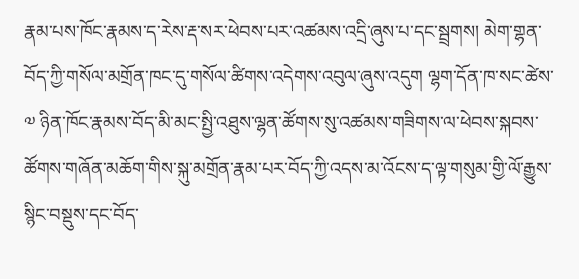རྣམ་པས་ཁོང་རྣམས་ད་རེས་རྡ་སར་ཕེབས་པར་འཚམས་འདྲི་ཞུས་པ་དང་སྦྲགས། མེག་གྷན་བོད་ཀྱི་གསོལ་མགྲོན་ཁང་དུ་གསོལ་ཚིགས་འདེགས་འབུལ་ཞུས་འདུག ལྷག་དོན་ཁ་སང་ཚེས་ ༧ ཉིན་ཁོང་རྣམས་བོད་མི་མང་སྤྱི་འཐུས་ལྷན་ཚོགས་སུ་འཚམས་གཟིགས་ལ་ཕེབས་སྐབས་ཚོགས་གཞོན་མཆོག་གིས་སྐུ་མགྲོན་རྣམ་པར་བོད་ཀྱི་འདས་མ་འོངས་ད་ལྟ་གསུམ་གྱི་ལོ་རྒྱུས་སྙིང་བསྡུས་དང་བོད་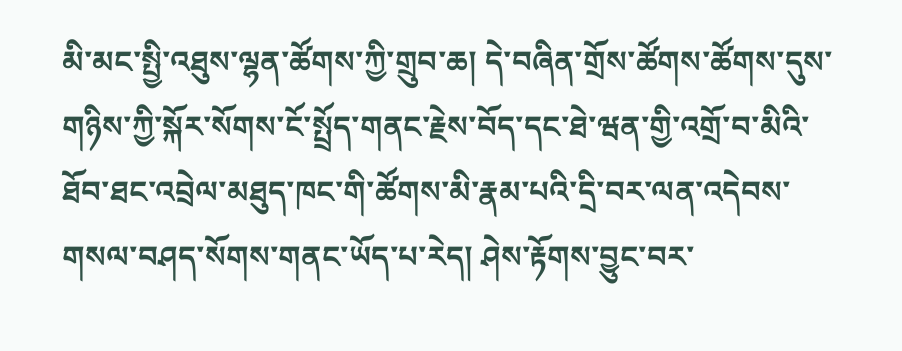མི་མང་སྤྱི་འཐུས་ལྷན་ཚོགས་ཀྱི་གྲུབ་ཆ། དེ་བཞིན་གྲོས་ཚོགས་ཚོགས་དུས་གཉིས་ཀྱི་སྐོར་སོགས་ངོ་སྤྲོད་གནང་རྗེས་བོད་དང་ཐེ་ཝན་གྱི་འགྲོ་བ་མིའི་ཐོབ་ཐང་འབྲེལ་མཐུད་ཁང་གི་ཚོགས་མི་རྣམ་པའི་དྲི་བར་ལན་འདེབས་གསལ་བཤད་སོགས་གནང་ཡོད་པ་རེད། ཤེས་རྟོགས་བྱུང་བར་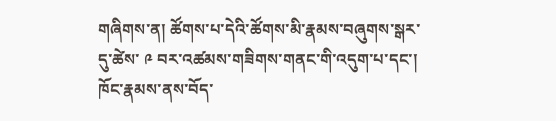གཞིགས་ན། ཚོགས་པ་དེའི་ཚོགས་མི་རྣམས་བཞུགས་སྒར་དུ་ཚེས་ ༩ བར་འཚམས་གཟིགས་གནང་གི་འདུག་པ་དང་། ཁོང་རྣམས་ནས་བོད་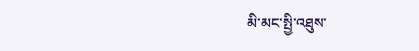མི་མང་སྤྱི་འཐུས་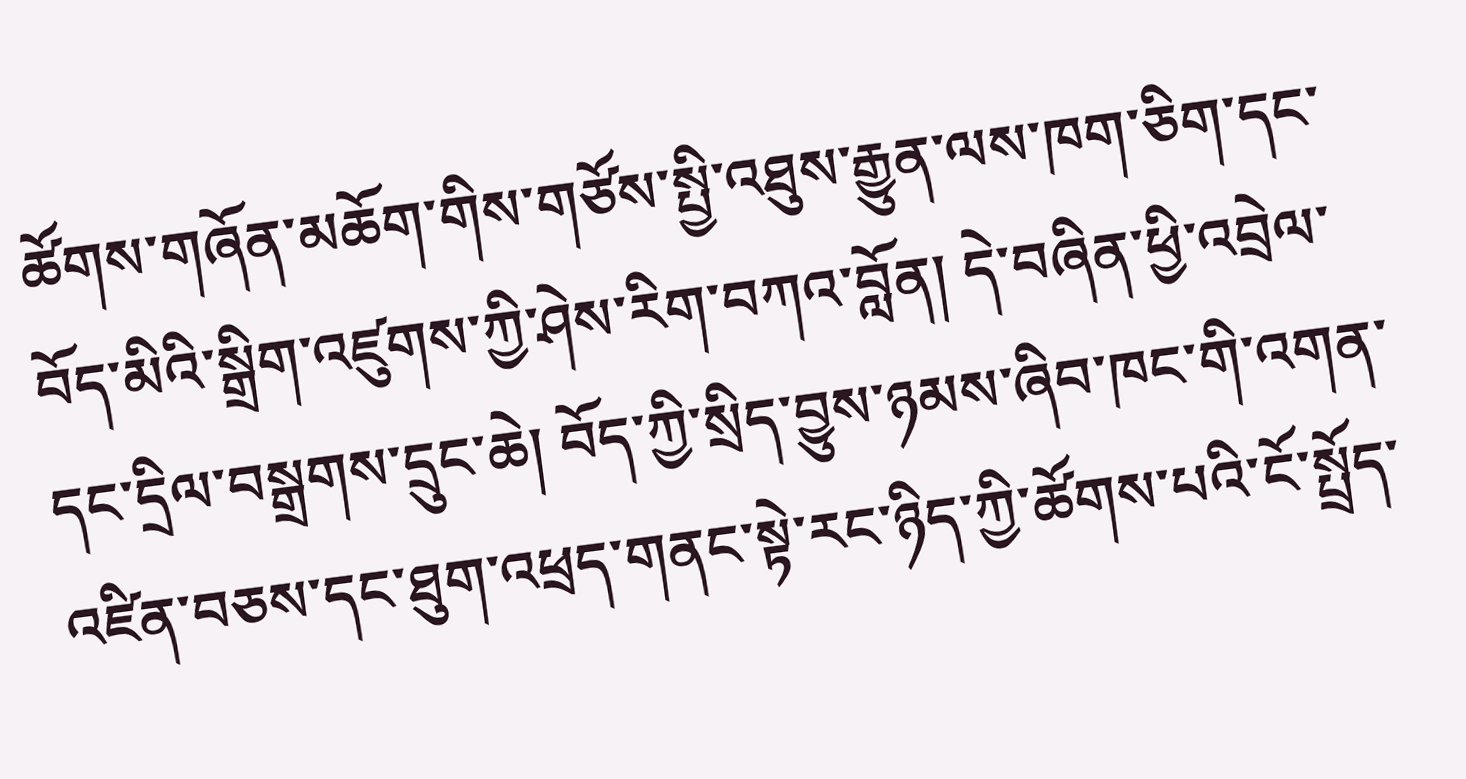ཚོགས་གཞོན་མཆོག་གིས་གཙོས་སྤྱི་འཐུས་རྒྱུན་ལས་ཁག་ཅིག་དང་བོད་མིའི་སྒྲིག་འཛུགས་ཀྱི་ཤེས་རིག་བཀའ་བློན། དེ་བཞིན་ཕྱི་འབྲེལ་དང་དྲིལ་བསྒྲགས་དྲུང་ཆེ། བོད་ཀྱི་སྲིད་བྱུས་ཉམས་ཞིབ་ཁང་གི་འགན་འཛིན་བཅས་དང་ཐུག་འཕྲད་གནང་སྟེ་རང་ཉིད་ཀྱི་ཚོགས་པའི་ངོ་སྤྲོད་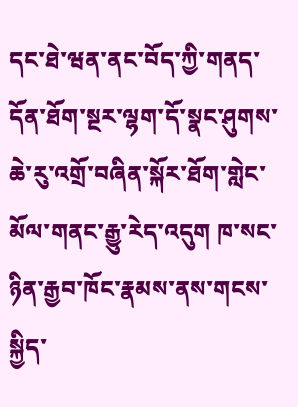དང་ཐེ་ཝན་ནང་བོད་ཀྱི་གནད་དོན་ཐོག་སྔར་ལྷག་དོ་སྣང་ཤུགས་ཆེ་རུ་འགྲོ་བཞིན་སྐོར་ཐོག་གླེང་མོལ་གནང་རྒྱུ་རེད་འདུག ཁ་སང་ཉིན་རྒྱབ་ཁོང་རྣམས་ནས་གངས་སྐྱིད་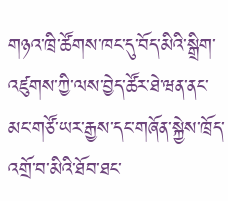གཉའ་ཁྲི་ཚོགས་ཁང་དུ་བོད་མིའི་སྒྲིག་འཛུགས་ཀྱི་ལས་བྱེད་ཚོར་ཐེ་ཝན་ནང་མང་གཙོ་ཡར་རྒྱས་དང་གཞོན་སྐྱེས་ཁྲོད་འགྲོ་བ་མིའི་ཐོབ་ཐང་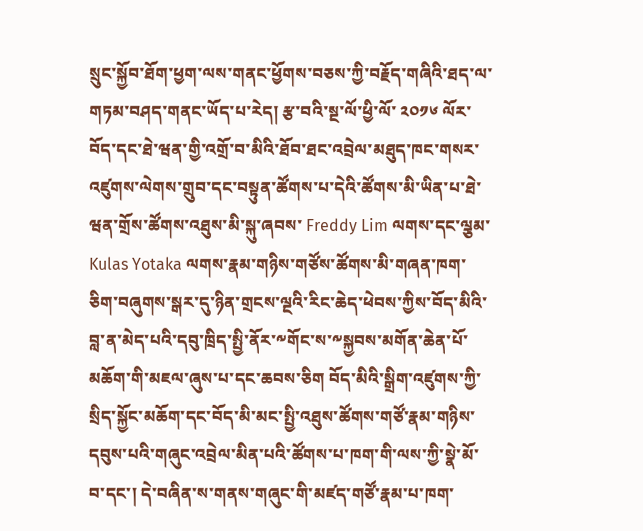སྲུང་སྐྱོབ་ཐོག་ཕྱག་ལས་གནང་ཕྱོགས་བཅས་ཀྱི་བརྗོད་གཞིའི་ཐད་ལ་གཏམ་བཤད་གནང་ཡོད་པ་རེད། རྩ་བའི་སྔ་ལོ་ཕྱི་ལོ་ ༢༠༡༦ ལོར་བོད་དང་ཐེ་ཝན་གྱི་འགྲོ་བ་མིའི་ཐོབ་ཐང་འབྲེལ་མཐུད་ཁང་གསར་འཛུགས་ལེགས་གྲུབ་དང་བསྟུན་ཚོགས་པ་དེའི་ཚོགས་མི་ཡིན་པ་ཐེ་ཝན་གྲོས་ཚོགས་འཐུས་མི་སྐུ་ཞབས་ Freddy Lim ལགས་དང་ལྕམ་ Kulas Yotaka ལགས་རྣམ་གཉིས་གཙོས་ཚོགས་མི་གཞན་ཁག་ཅིག་བཞུགས་སྒར་དུ་ཉིན་གྲངས་ལྔའི་རིང་ཆེད་ཕེབས་ཀྱིས་བོད་མིའི་བླ་ན་མེད་པའི་དབུ་ཁྲིད་སྤྱི་ནོར་༸གོང་ས་༸སྐྱབས་མགོན་ཆེན་པོ་མཆོག་གི་མཇལ་ཞུས་པ་དང་ཆབས་ཅིག བོད་མིའི་སྒྲིག་འཛུགས་ཀྱི་སྲིད་སྐྱོང་མཆོག་དང་བོད་མི་མང་སྤྱི་འཐུས་ཚོགས་གཙོ་རྣམ་གཉིས་དབུས་པའི་གཞུང་འབྲེལ་མིན་པའི་ཚོགས་པ་ཁག་གི་ལས་ཀྱི་སྣེ་མོ་བ་དང་། དེ་བཞིན་ས་གནས་གཞུང་གི་མཛད་གཙོ་རྣམ་པ་ཁག་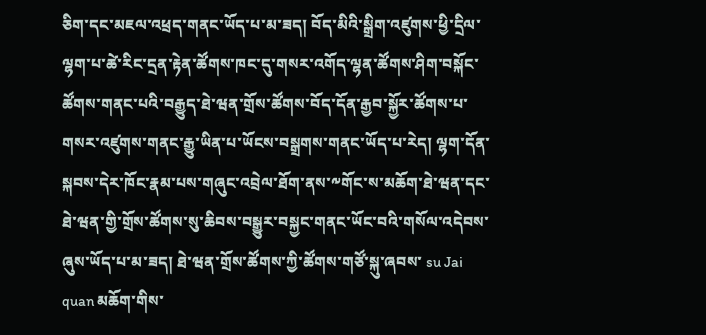ཅིག་དང་མཇལ་འཕྲད་གནང་ཡོད་པ་མ་ཟད། བོད་མིའི་སྒྲིག་འཛུགས་ཕྱི་དྲིལ་ལྷག་པ་ཚེ་རིང་དྲན་རྟེན་ཚོགས་ཁང་དུ་གསར་འགོད་ལྷན་ཚོགས་ཤིག་བསྐོང་ཚོགས་གནང་པའི་བརྒྱུད་ཐེ་ཝན་གྲོས་ཚོགས་བོད་དོན་རྒྱབ་སྐྱོར་ཚོགས་པ་གསར་འཛུགས་གནང་རྒྱུ་ཡིན་པ་ཡོངས་བསྒྲགས་གནང་ཡོད་པ་རེད། ལྷག་དོན་སྐབས་དེར་ཁོང་རྣམ་པས་གཞུང་འབྲེལ་ཐོག་ནས་༸གོང་ས་མཆོག་ཐེ་ཝན་དང་ཐེ་ཝན་གྱི་གྲོས་ཚོགས་སུ་ཆིབས་བསྒྱུར་བསྐྱང་གནང་ཡོང་བའི་གསོལ་འདེབས་ཞུས་ཡོད་པ་མ་ཟད། ཐེ་ཝན་གྲོས་ཚོགས་ཀྱི་ཚོགས་གཙོ་སྐུ་ཞབས་ su Jai quan མཆོག་གིས་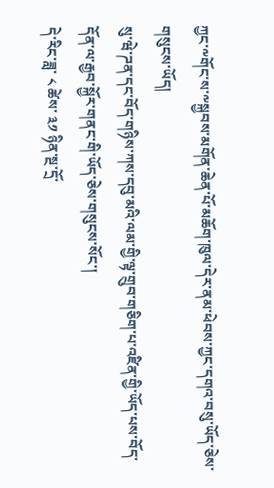ཀྱང་༸གོང་ས་༸སྐྱབས་མགོན་ཆེན་པོ་མཆོག་ཁུལ་དེར་ནམ་ཕེབས་ཀྱང་དགའ་བསུ་ཡོད་ཅེས་གསུངས་ཡོད།
སུ་ཝེ་ཌན་དང་བོད་གཉིས་ཀས་དབུ་མའི་ལམ་གྱི་ལྟ་གྲུབ་གཅིག་པ་འཛིན་གྱི་ཡོད་པས་བོད་དོན་ལ་རྒྱབ་སྐྱོར་གནང་གི་ཡོད་ཅེས་གསུངས་སོང་།
དེ་རིང་ཟླ་ ༨ ཚེས་ ༣༡ ཉིན་སྔ་དྲོ་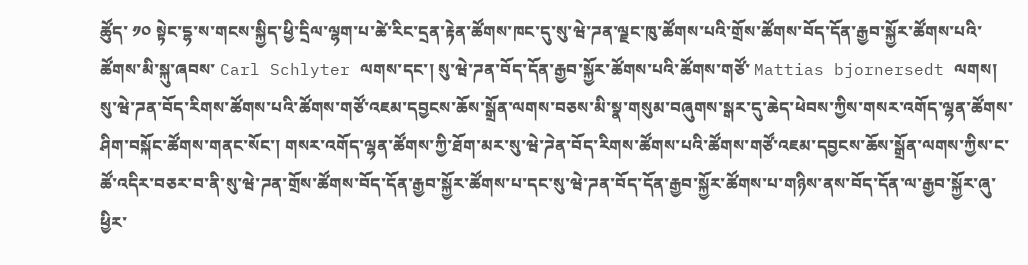ཚོུད་ ༡༠ སྟེང་དྷ་ས་གངས་སྐྱིད་ཕྱི་དྲིལ་ལྷག་པ་ཚེ་རིང་དྲན་རྟེན་ཚོགས་ཁང་དུ་སུ་ཝེ་ཌན་ལྗང་ཁུ་ཚོགས་པའི་གྲོས་ཚོགས་བོད་དོན་རྒྱབ་སྐྱོར་ཚོགས་པའི་ཚོགས་མི་སྐུ་ཞབས་ Carl Schlyter ལགས་དང་། སུ་ཝེ་ཌན་བོད་དོན་རྒྱབ་སྐྱོར་ཚོགས་པའི་ཚོགས་གཙོ་ Mattias bjornersedt ལགས། སུ་ཝེ་ཌན་བོད་རིགས་ཚོགས་པའི་ཚོགས་གཙོ་འཇམ་དབྱངས་ཆོས་སྒྲོན་ལགས་བཅས་མི་སྣ་གསུམ་བཞུགས་སྒར་དུ་ཆེད་ཕེབས་ཀྱིས་གསར་འགོད་ལྷན་ཚོགས་ཤིག་བསྐོང་ཚོགས་གནང་སོང་། གསར་འགོད་ལྷན་ཚོགས་ཀྱི་ཐོག་མར་སུ་ཝེ་ཌེན་བོད་རིགས་ཚོགས་པའི་ཚོགས་གཙོ་འཇམ་དབྱངས་ཆོས་སྒྲོན་ལགས་ཀྱིས་ང་ཚོ་འདིར་བཅར་བ་ནི་སུ་ཝེ་ཌན་གྲོས་ཚོགས་བོད་དོན་རྒྱབ་སྐྱོར་ཚོགས་པ་དང་སུ་ཝེ་ཌན་བོད་དོན་རྒྱབ་སྐྱོར་ཚོགས་པ་གཉིས་ནས་བོད་དོན་ལ་རྒྱབ་སྐྱོར་ཞུ་ཕྱིར་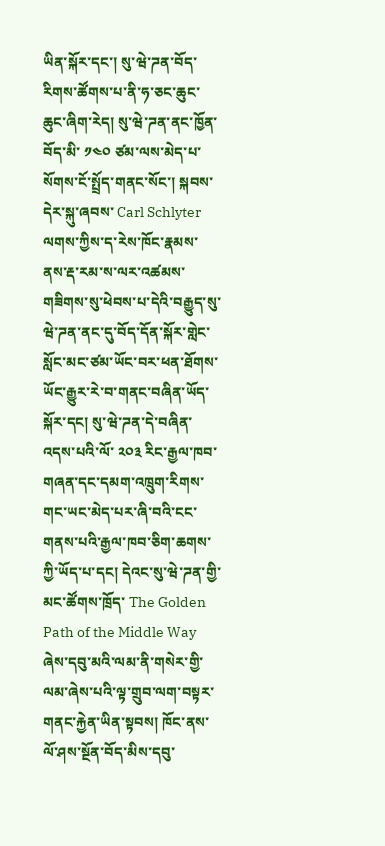ཡིན་སྐོར་དང་། སུ་ཝེ་ཌན་བོད་རིགས་ཚོགས་པ་ནི་ཧ་ཅང་ཆུང་ཆུང་ཞིག་རེད། སུ་ཝེ་ཌན་ནང་ཁྱོན་བོད་མི་ ༡༤༠ ཙམ་ལས་མེད་པ་སོགས་ངོ་སྤྲོད་གནང་སོང་། སྐབས་དེར་སྐུ་ཞབས་ Carl Schlyter ལགས་ཀྱིས་ད་རེས་ཁོང་རྣམས་ནས་རྡ་རམ་ས་ལར་འཚམས་གཟིགས་སུ་ཕེབས་པ་དེའི་བརྒྱུད་སུ་ཝེ་ཌན་ནང་དུ་བོད་དོན་སྐོར་གླེང་སློང་མང་ཙམ་ཡོང་བར་ཕན་ཐོགས་ཡོང་རྒྱུར་རེ་བ་གནང་བཞིན་ཡོད་སྐོར་དང། སུ་ཝེ་ཌན་དེ་བཞིན་འདས་པའི་ལོ་ ༢༠༣ རིང་རྒྱལ་ཁབ་གཞན་དང་དམག་འཁྲུག་རིགས་གང་ཡང་མེད་པར་ཞི་བའི་ངང་གནས་པའི་རྒྱལ་ཁབ་ཅིག་ཆགས་ཀྱི་ཡོད་པ་དང། དེའང་སུ་ཝེ་ཌན་གྱི་མང་ཚོགས་ཁྲོད་ The Golden Path of the Middle Way ཞེས་དབུ་མའི་ལམ་ནི་གསེར་གྱི་ལམ་ཞེས་པའི་ལྟ་གྲུབ་ལག་བསྟར་གནང་རྐྱེན་ཡིན་སྟབས། ཁོང་ནས་ལོ་ཤས་སྔོན་བོད་མིས་དབུ་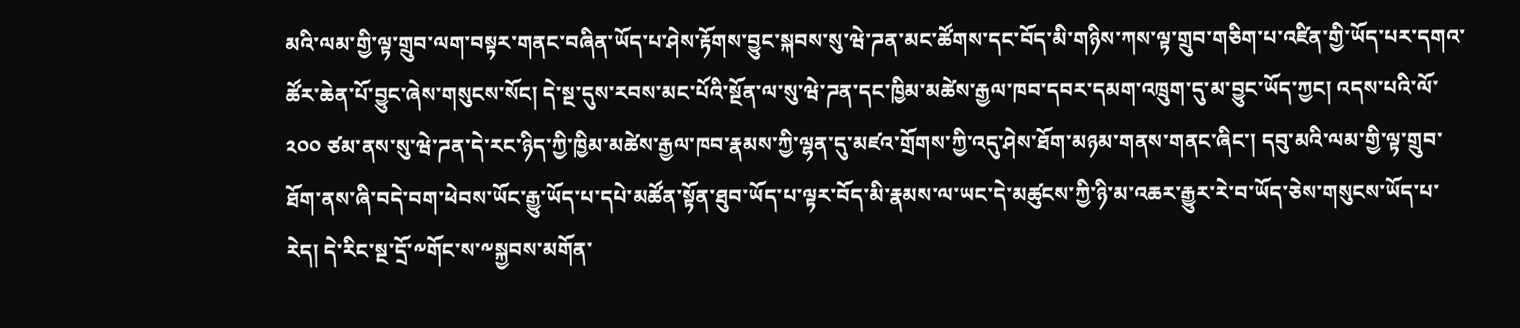མའི་ལམ་གྱི་ལྟ་གྲུབ་ལག་བསྟར་གནང་བཞིན་ཡོད་པ་ཤེས་རྟོགས་བྱུང་སྐབས་སུ་ཝེ་ཌན་མང་ཚོགས་དང་བོད་མི་གཉིས་ཀས་ལྟ་གྲུབ་གཅིག་པ་འཛིན་གྱི་ཡོད་པར་དགའ་ཚོར་ཆེན་པོ་བྱུང་ཞེས་གསུངས་སོང། དེ་སྔ་དུས་རབས་མང་པོའི་སྔོན་ལ་སུ་ཝེ་ཌན་དང་ཁྱིམ་མཚེས་རྒྱལ་ཁབ་དབར་དམག་འཁྲུག་དུ་མ་བྱུང་ཡོད་ཀྱང། འདས་པའི་ལོ་ ༢༠༠ ཙམ་ནས་སུ་ཝེ་ཌན་དེ་རང་ཉིད་ཀྱི་ཁྱིམ་མཚེས་རྒྱལ་ཁབ་རྣམས་ཀྱི་ལྷན་དུ་མཛའ་གྲོགས་ཀྱི་འདུ་ཤེས་ཐོག་མཉམ་གནས་གནང་ཞིང་། དབུ་མའི་ལམ་གྱི་ལྟ་གྲུབ་ཐོག་ནས་ཞི་བདེ་བག་ཕེབས་ཡོང་རྒྱུ་ཡོད་པ་དཔེ་མཚོན་སྟོན་ཐུབ་ཡོད་པ་ལྟར་བོད་མི་རྣམས་ལ་ཡང་དེ་མཚུངས་ཀྱི་ཉི་མ་འཆར་རྒྱུར་རེ་བ་ཡོད་ཅེས་གསུངས་ཡོད་པ་རེད། དེ་རིང་སྔ་དྲོ་༸གོང་ས་༸སྐྱབས་མགོན་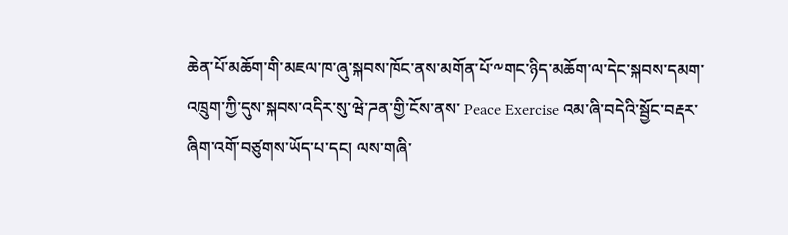ཆེན་པོ་མཆོག་གི་མཇལ་ཁ་ཞུ་སྐབས་ཁོང་ནས་མགོན་པོ་༸གང་ཉིད་མཆོག་ལ་དེང་སྐབས་དམག་འཁྲུག་ཀྱི་དུས་སྐབས་འདིར་སུ་ཝེ་ཌན་གྱི་ངོས་ནས་ Peace Exercise འམ་ཞི་བདེའི་སྦྱོང་བརྡར་ཞིག་འགོ་བཙུགས་ཡོད་པ་དང། ལས་གཞི་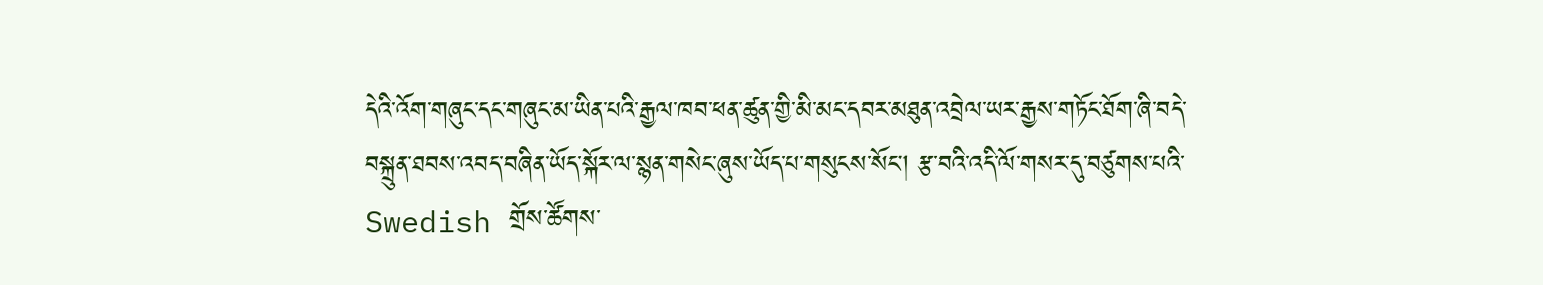དེའི་འོག་གཞུང་དང་གཞུང་མ་ཡིན་པའི་རྒྱལ་ཁབ་ཕན་ཚུན་གྱི་མི་མང་དབར་མཐུན་འབྲེལ་ཡར་རྒྱས་གཏོང་ཐོག་ཞི་བདེ་བསྐྲུན་ཐབས་འབད་བཞིན་ཡོད་སྐོར་ལ་སྙན་གསེང་ཞུས་ཡོད་པ་གསུངས་སོང། རྩ་བའི་འདི་ལོ་གསར་དུ་བཙུགས་པའི་ Swedish གྲོས་ཚོགས་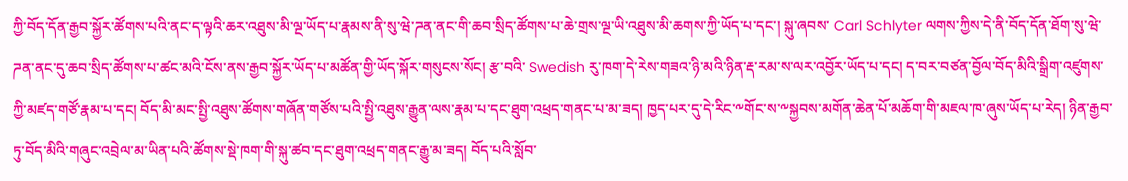ཀྱི་བོད་དོན་རྒྱབ་སྐྱོར་ཚོགས་པའི་ནང་ད་ལྟའི་ཆར་འཐུས་མི་ལྔ་ཡོད་པ་རྣམས་ནི་སུ་ཝེ་ཌན་ནང་གི་ཆབ་སྲིད་ཚོགས་པ་ཆེ་གྲས་ལྔ་ཡི་འཐུས་མི་ཆགས་ཀྱི་ཡོད་པ་དང་། སྐུ་ཞབས་ Carl Schlyter ལགས་ཀྱིས་དེ་ནི་བོད་དོན་ཐོག་སུ་ཝེ་ཌན་ནང་དུ་ཆབ་སྲིད་ཚོགས་པ་ཚང་མའི་ངོས་ནས་རྒྱབ་སྐྱོར་ཡོད་པ་མཚོན་གྱི་ཡོད་སྐོར་གསུངས་སོང། རྩ་བའི་ Swedish རུ་ཁག་དེ་རེས་གཟའ་ཉི་མའི་ཉིན་རྡ་རམ་ས་ལར་འབྱོར་ཡོད་པ་དང། ད་བར་བཙན་བྱོལ་བོད་མིའི་སྒྲིག་འཛུགས་ཀྱི་མཛད་གཙོ་རྣམ་པ་དང། བོད་མི་མང་སྤྱི་འཐུས་ཚོགས་གཞོན་གཙོས་པའི་སྤྱི་འཐུས་རྒྱུན་ལས་རྣམ་པ་དང་ཐུག་འཕྲད་གནང་པ་མ་ཟད། ཁྱད་པར་དུ་དེ་རིང་༸གོང་ས་༸སྐྱབས་མགོན་ཆེན་པོ་མཆོག་གི་མཇལ་ཁ་ཞུས་ཡོད་པ་རེད། ཉིན་རྒྱབ་ཏུ་བོད་མིའི་གཞུང་འབྲེལ་མ་ཡིན་པའི་ཚོགས་སྡེ་ཁག་གི་སྐུ་ཚབ་དང་ཐུག་འཕྲད་གནང་རྒྱུ་མ་ཟད། བོད་པའི་སློབ་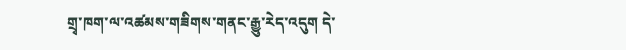གྲྭ་ཁག་ལ་འཚམས་གཟིགས་གནང་རྒྱུ་རེད་འདུག དེ་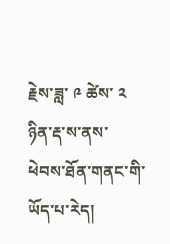རྗེས་ཟླ་ ༩ ཚེས་ ༢ ཉིན་རྡ་ས་ནས་ཕེབས་ཐོན་གནང་གི་ཡོད་པ་རེད།